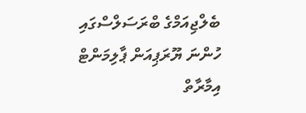ބެލްޖިއަމްގެ ބްރަސަލްސްގައި ހުންނަ ޔޫރަޕިއަން ޕާލިމަންޓް އިމާރާތް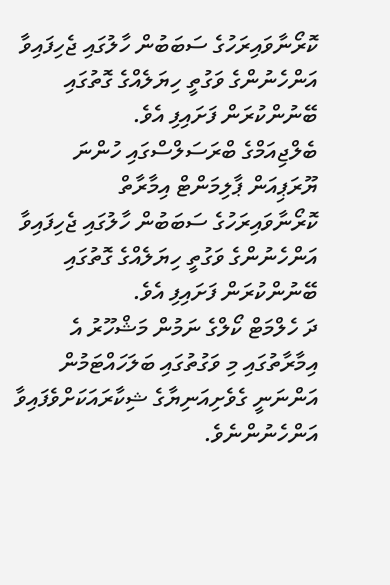ކޮރޯނާވައިރަހުގެ ސަބަބުން ހާލުގައި ޖެހިފައިވާ އަންހެނުންގެ ވަގުތީ ހިޔަލެއްގެ ގޮތުގައި ބޭނުންކުރަން ފަށައިފި އެވެ.
ބެލްޖިއަމްގެ ބްރަސަލްސްގައި ހުންނަ ޔޫރަޕިއަން ޕާލިމަންޓް އިމާރާތް ކޮރޯނާވައިރަހުގެ ސަބަބުން ހާލުގައި ޖެހިފައިވާ އަންހެނުންގެ ވަގުތީ ހިޔަލެއްގެ ގޮތުގައި ބޭނުންކުރަން ފަށައިފި އެވެ.
ދަ ހެލްމަޓް ކޯލްގެ ނަމުން މަޝްހޫރު އެ އިމާރާތުގައި މި ވަގުތުގައި ބަލަހައްޓަމުން އަންނަނީ ގެވެށިއަނިޔާގެ ޝިކާރައަކަށްވެފައިވާ އަންހެނުންނެވެ.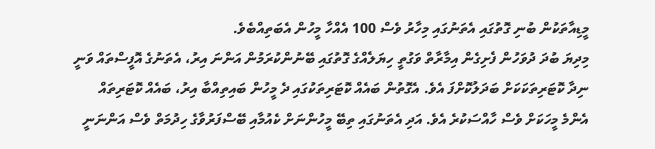މީޑިއާތަކުން ބުނި ގޮތުގައި އެތަނުގައި މިހާރު ވެސް 100 އެއްހާ މީހުން އެބަތިއްބެވެ.
މިދިޔަ ބުދަ ދުވަހުން ފެށިގެން އިމާރާތް ވަގުތީ ހިޔަލެއްގެ ގޮތުގައި ބޭނުންކުރަމުން އަންނަ އިރު، އެތަނުގެ އޮފީސްތައް ވަނީ ނިދާ ކޮޓަރިތަކަކަށް ބަދަލުކޮށްފަ އެވެ. އެގޮތުން ބައެއް ކޮޓަރިތަކުގައި ދެ މީހުން ބައިތިއްބާ އިރު، ބައެއް ކޮޓަރިތައް އެންމެ މީހަކަށް ވެސް ހާއްސަކުރެ އެވެ. އަދި އެތަނުގައި ތިބޭ މީހުންނަށް ކެއުމާއި ބޭސްފަރުވާގެ ހިދުމަތް ވެސް އަންނަނީ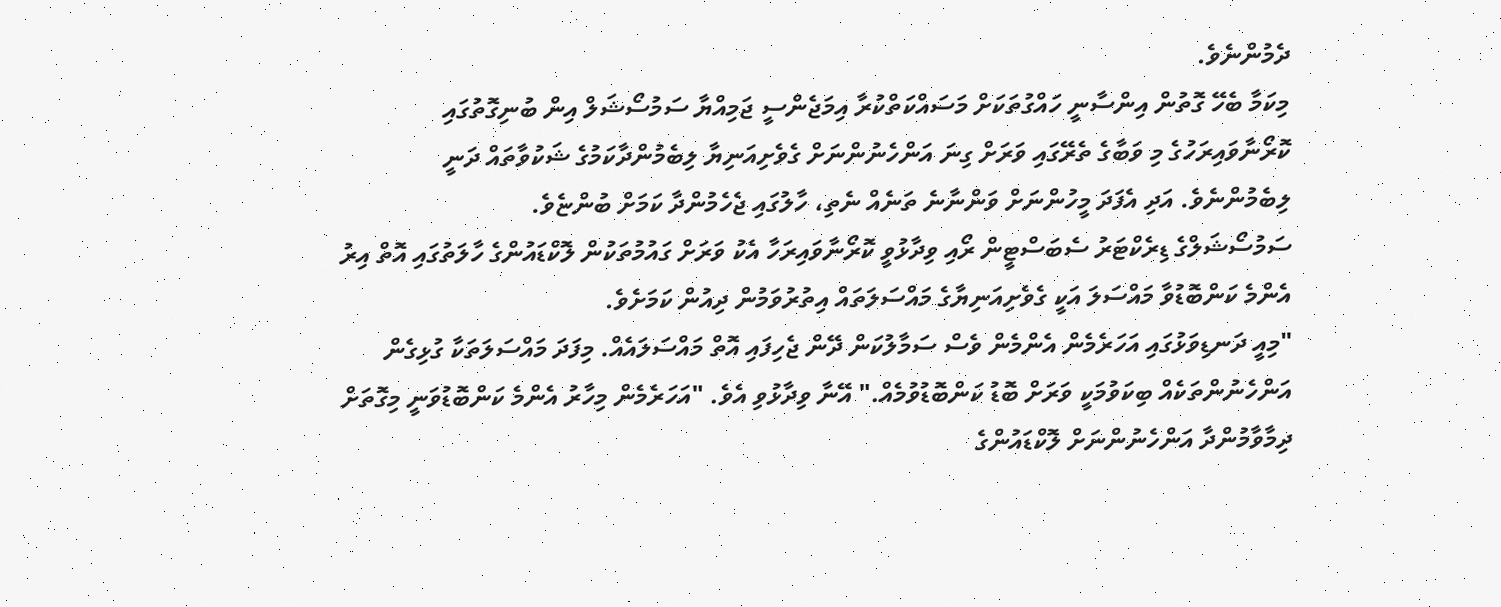ދެމުންނެވެ.
މިކަމާ ބެހޭ ގޮތުން އިންސާނީ ހައްގުތަކަށް މަސައްކަތްކުރާ އިމަޖެންސީ ޖަމިއްޔާ ސަމުސޯޝަލް އިން ބުނިގޮތުގައި ކޮރޯނާވައިރަހުގެ މި ވަބާގެ ތެރޭގައި ވަރަށް ގިނަ އަންހެނުންނަށް ގެވެށިއަނިޔާ ލިބެމުންދާކަމުގެ ޝަކުވާތައް ދަނީ ލިބެމުންނެވެ. އަދި އެފަދަ މީހުންނަށް ވަންނާނެ ތަނެއް ނެތި، ހާލުގައި ޖެހެމުންދާ ކަމަށް ބުންޏެވެ.
ސަމުސޯޝަލްގެ ޑިރެކްޓަރު ސެބަސްޓީން ރޯއި ވިދާޅުވީ ކޮރޯނާވައިރަހާ އެކު ވަރަށް ގައުމުތަކުން ލޮކްޑައުންގެ ހާލަތުގައި އޮތް އިރު އެންމެ ކަންބޮޑުވާ މައްސަލަ އަކީ ގެވެށިއަނިޔާގެ މައްސަލަތައް އިތުރުވަމުން ދިއުން ކަމަށެވެ.
"މިއީ ދަނޑިވަޅުގައި އަހަރެމެން އެންމެން ވެސް ސަމާލުކަން ދޭން ޖެހިފައި އޮތް މައްސަލައެއް. މިފަދަ މައްސަލަތަކާ ގުޅިގެން އަންހެނުންތަކެއް ބިކަވުމަކީ ވަރަށް ބޮޑު ކަންބޮޑުވުމެއް." އޭނާ ވިދާޅުވި އެވެ. "އަހަރެމެން މިހާރު އެންމެ ކަންބޮޑުވަނީ މިގޮތަށް ދިމާވާމުންދާ އަންހެނުންނަށް ލޮކްޑައުންގެ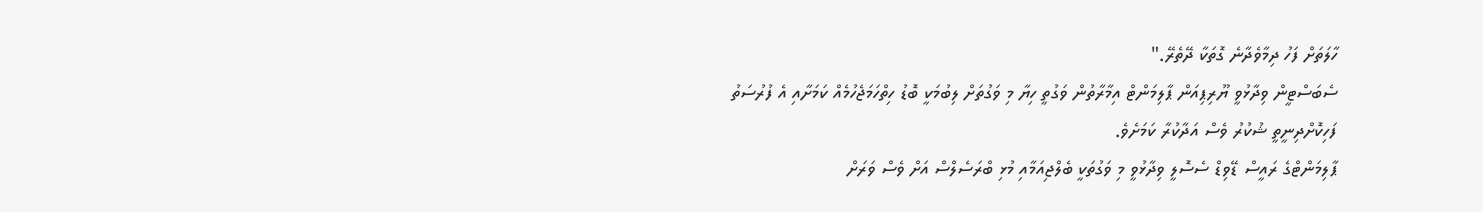ހާލަތަށް ފަހު ދިމާވެދާނެ ގޮތަކާ ދޭތެރޭ."
ސެބަސްޓީން ވިދާޅުވީ ޔޫރިޕިއަން ޕާލިމަންޓް އިމާރާތުން ވަގުތީ ހިޔާ މި ވަގުތަށް ލިބުމަކީ ބޮޑު ހިތްހަމަޖެހުމެއް ކަމަށާއި އެ ފުރުސަތު ފަހިކޮށްދިނީތީ ޝުކުރު ވެސް އަދާކުރާ ކަމަށެވެ.
ޕާލިމަންޓްގެ ރައީސް ޑޭވިޑް ސެސޮލީ ވިދާޅުވީ މި ވަގުތަކީ ބެލްޖިއަމާއި މުޅި ބްރަސެލްސް އަށް ވެސް ވަރަށް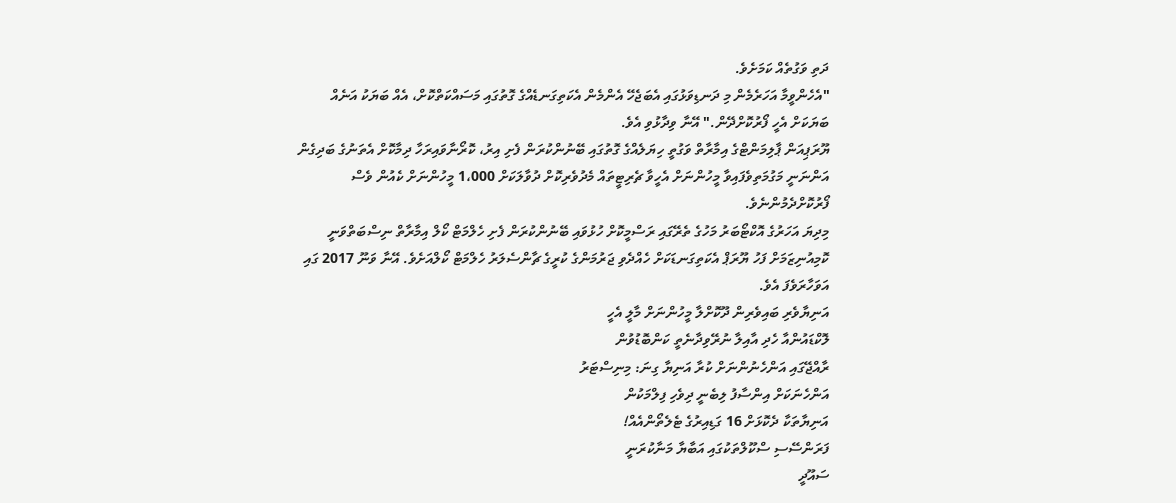ދަތި ވަގުތެއް ކަމަށެވެ.
"އެހެންވީމާ އަހަރެމެން މި ދަނޑިވަޅުގައި އެބަޖެހޭ އެންމެން އެކަތިގަނޑެއްގެ ގޮތުގައި މަސައްކަތްކޮށް، އެއް ބަޔަކު އަނެއް ބަޔަކަށް އެހީ ފޯރުކޮށްދޭން." އޭނާ ވިދާޅުވި އެވެ.
ޔޫރަޕިއަން ޕާލިމަންޓްގެ އިމާރާތް ވަގުތީ ހިޔަލެއްގެ ގޮތުގައި ބޭނުންކުރަން ފެށި އިރު، ކޮރޯނާވައިރަހާ ދިމާކޮށް އެތަނުގެ ބަދިގެން އަންނަނީ މަގުމަތިވެފައިވާ މީހުންނަށް އެހީވާ ޗެރިޓީތައް މެދުވެރިކޮށް ދުވާލަކަށް 1،000 މީހުންނަށް ކެއުން ވެސް ފޯރުކޮށްދެމުންނެވެ.
މިދިޔަ އަހަރުގެ އޮކްޓޯބަރު މަހުގެ ތެރޭގައި ރަސްމީކޮށް ހުޅުވައި ބޭނުންކުރަން ފެށި ހެލްމަޓް ކޯލް އިމާރާތް ނިސްބަތްވަނީ ކޮމިއުނިޒަމަށް ފަހު ޔޫރަޕް އެކަތިގަނޑަކަށް ހެއްދެވި ޖަރުމަންގެ ކުރީގެ ޗާންސެލަރު ހެލްމަޓް ކޯލްއަށެވެ. އޭނާ ވަނޫ 2017 ގައި އަވަހާރަވެފަ އެވެ.
އަނިޔާވެރި ބައިވެރިން ދޫކޮށްލާ މީހުންނަށް މާލީ އެހީ
ލޮކްޑައުންއާ ހެދި އާއިލާ ނުރޭވިދާނެތީ ކަންބޮޑުވުން
ރާއްޖޭގައި އަންހެނުންނަށް ކުރާ އަނިޔާ ގިނަ: މިނިސްޓަރު
އަންހެނަކަށް އިންސާފު ލިބެނީ ދިވެހި ފިލްމަކުން
އަނިޔާތަކާ ދެކޮޅަށް 16 ގަޑިއިރުގެ ޓެލެތޯންއެއް!
ފަރަންސޭސި ސްކޫލްތަކުގައި އަބާޔާ މަނާކުރަނީ
ސައޫދީ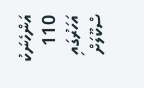އަންހެނަކު 110 އަހަރުގައި ސްކޫލަށް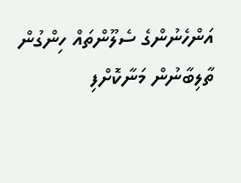އަންހެނުންގެ ސެލޫންތައް ހިންގުން ތާލިބާނުން މަނާކޮށްފި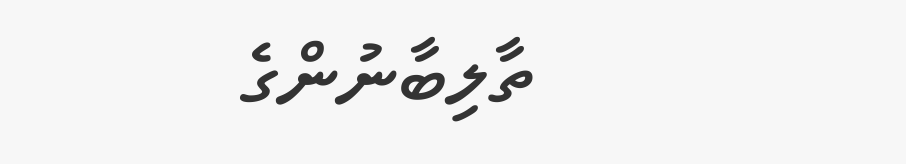ތާލިބާނުންގެ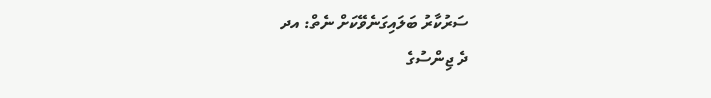ސަރުކާރު ބަލައިގަނެވޭކަށް ނެތް: އދ
ދެ ޖިންސުގެ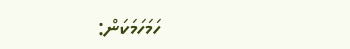ހަމަހަމަކަން: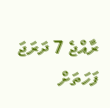ރާއްޖެ 7 ދަރަޖަ ފަހަތަށް